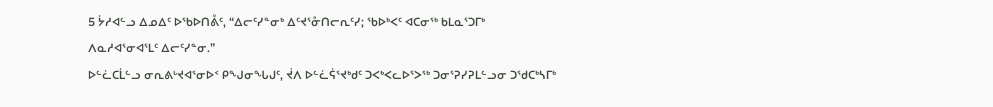5 ᔮᓱᐊᓪᓗ ᐃᓄᐃᑦ ᐅᖃᐅᑎᕔᑦ, “ᐃᓕᑦᓯᓐᓂᒃ ᐃᑦᔪᕐᓁᑎᓕᕆᑦᓯ; ᖃᐅᒃᐸᑦ ᐊᑕᓂᖅ ᑲᒪᓇᕐᑐᒥᒃ ᐱᓇᓱᐊᕐᓂᐊᕐᒪᑦ ᐃᓕᑦᓯᓐᓂ.”
ᐅᓪᓛᑕᒫᓪᓗ ᓂᕆᕕᒡᔪᐊᕐᓂᐅᑉ ᑭᖑᓂᖓᒍᑦ, ᔫᐱ ᐅᓪᓛᕌᕐᔪᒃᑯᑦ ᑐᐸᒃᐸᓚᐅᕐᐳᖅ ᑐᓂᕐᕈᓯᕈᒪᓪᓗᓂ ᑐᖁᑕᒃᓴᒥᒃ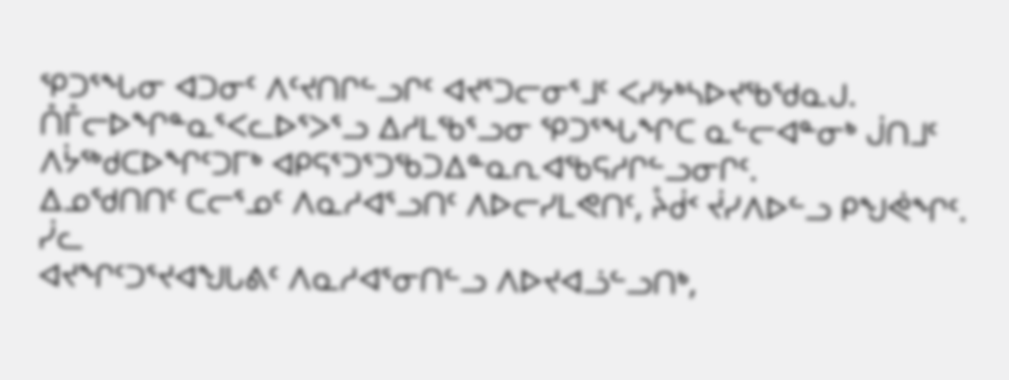ᕿᑐᕐᖓᓂ ᐊᑐᓂᑦ ᐱᑦᔪᑎᒋᓪᓗᒋᑦ ᐊᔪᕐᑐᓕᓂᕐᒧᑦ ᐸᓯᔭᒃᓴᐅᔪᖃᖁᓇᒍ. ᑍᒤᓕᐅᖏᓐᓇᕐᐸᓚᐅᕐᐳᕐᓗ ᐃᓱᒪᖃᕐᓗᓂ ᕿᑐᕐᖓᖏᑕ ᓇᓪᓕᐊᓐᓂᒃ ᒎᑎᒧᑦ ᐱᔮᖅᑯᑕᐅᖏᑦᑐᒥᒃ ᐊᑭᕋᕐᑐᕐᑐᖃᑐᐃᓐᓇᕆᐊᖃᕋᓱᒋᓪᓗᓂᒋᑦ.
ᐃᓄᖁᑎᑎᑦ ᑕᓕᕐᓄᑦ ᐱᓇᓱᐊᕐᓗᑎᑦ ᐱᐅᓕᓯᒪᕙᑎᑦ, ᔧᑰᑉ ᔫᓯᐱᐅᓪᓗ ᑭᖑᕚᖏᑦ. ᓰᓚ
ᐊᔪᖏᑦᑐᕐᔪᐊᖑᒐᕕᑦ ᐱᓇᓱᐊᕐᓂᑎᓪᓗ ᐱᐅᔪᐊᓘᓪᓗᑎᒃ,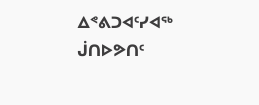ᐃᕝᕕᑐᐊᑦᓯᐊᖅ ᒎᑎᐅᕗᑎᑦ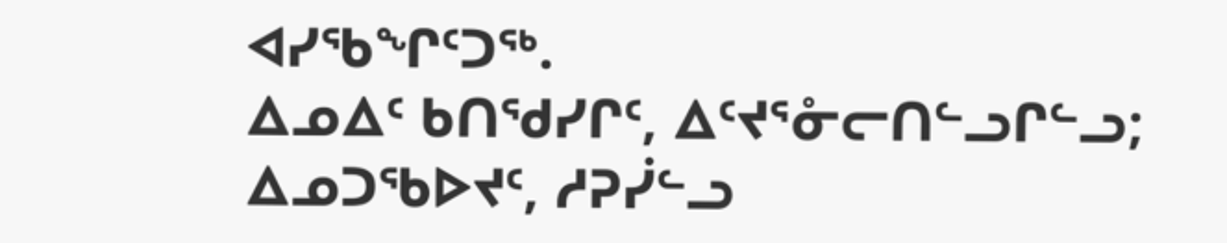ᐊᓯᖃᖏᑦᑐᖅ.
ᐃᓄᐃᑦ ᑲᑎᖁᓯᒋᑦ, ᐃᑦᔪᕐᓁᓕᑎᓪᓗᒋᓪᓗ; ᐃᓄᑐᖃᐅᔪᑦ, ᓱᕈᓰᓪᓗ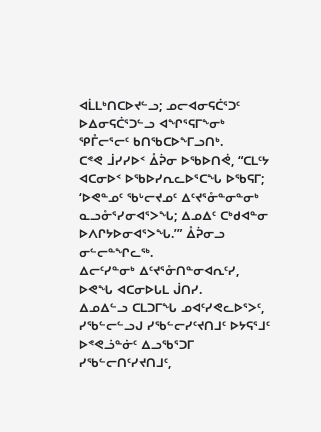ᐊᒫᒪᒃᑎᑕᐅᔪᓪᓗ; ᓄᓕᐊᓂᕋᑖᕐᑐᑦ ᐅᐃᓂᕋᑖᕐᑐᓪᓗ ᐊᖏᕐᕋᒥᖕᓂᒃ ᕿᒤᓕᕐᓕᑦ ᑲᑎᖃᑕᐅᖕᒥᓗᑎᒃ.
ᑕᕝᕙ ᒨᓯᓯᐅᑉ ᐂᕉᓂ ᐅᖃᐅᑎᕚ, “ᑕᒪᑦᔭ ᐊᑕᓂᐅᑉ ᐅᖃᐅᓯᕆᓚᐅᕐᑕᖓ ᐅᖃᕋᒥ; ‘ᐅᕙᓐᓄᑦ ᖃᒡᓕᔪᓄᑦ ᐃᑦᔪᕐᓁᓐᓂᓐᓂᒃ ᓇᓗᓁᕐᓯᓂᐊᕐᐳᖓ; ᐃᓄᐃᑦ ᑕᒃᑯᐊᓐᓂ ᐅᐱᒋᔭᐅᓂᐊᕐᐳᖓ.’” ᐂᕉᓂᓗ ᓂᓪᓕᓐᖏᓚᖅ.
ᐃᓕᑦᓯᓐᓂᒃ ᐃᑦᔪᕐᓁᑎᓐᓂᐊᕆᑦᓯ, ᐅᕙᖓ ᐊᑕᓂᐅᒐᒪ ᒎᑎᓯ.
ᐃᓄᐃᓪᓗ ᑕᒪᑐᒥᖓ ᓄᐊᑦᓯᕙᓚᐅᕐᐳᑦ, ᓯᖃᓪᓕᓪᓗᒍ ᓯᖃᓪᓕᓯᑦᔪᑎᒧᑦ ᐅᔭᕋᕐᒧᑦ ᐅᕝᕙᓘᓐᓃᑦ ᐃᓗᖃᕐᑐᒥ ᓯᖃᓪᓕᑎᑦᓯᔪᑎᒧᑦ,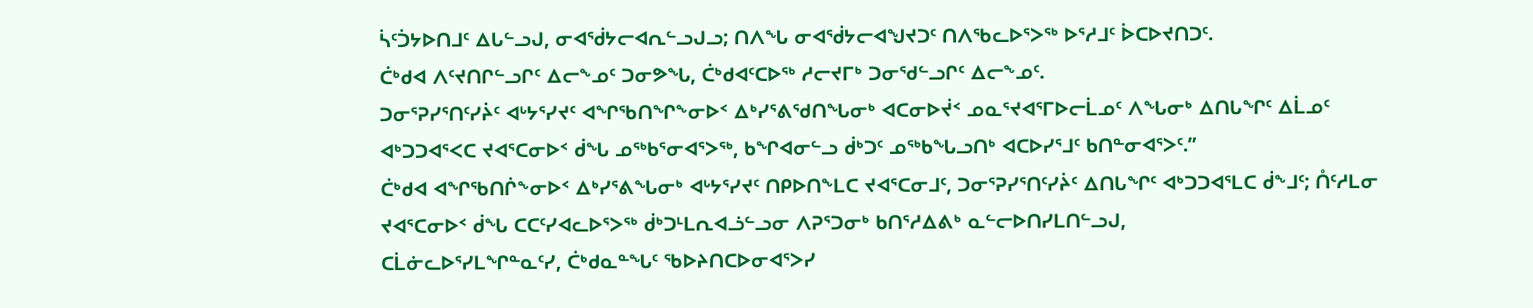ᓵᑦᑑᔭᐅᑎᒧᑦ ᐃᒐᓪᓗᒍ, ᓂᐊᖂᔭᓕᐊᕆᓪᓗᒍᓗ; ᑎᐱᖓ ᓂᐊᖂᔭᓕᐊᖑᔪᑐᑦ ᑎᐱᖃᓚᐅᕐᐳᖅ ᐅᕐᓱᒧᑦ ᐆᑕᐅᔪᑎᑐᑦ.
ᑖᒃᑯᐊ ᐱᑦᔪᑎᒋᓪᓗᒋᑦ ᐃᓕᖕᓄᑦ ᑐᓂᕗᖓ, ᑖᒃᑯᐊᑦᑕᐅᖅ ᓱᓕᔪᒥᒃ ᑐᓂᖁᓪᓗᒋᑦ ᐃᓕᖕᓄᑦ.
ᑐᓂᕐᕈᓯᕐᑎᑦᓯᔩᑦ ᐊᒡᔭᕐᓯᔪᑦ ᐊᖏᖃᑎᖏᖕᓂᐅᑉ ᐃᒃᓯᕐᕕᖁᑎᖓᓂᒃ ᐊᑕᓂᐅᔫᑉ ᓄᓇᕐᔪᐊᕐᒥᐅᓕᒫᓄᑦ ᐱᖓᓂᒃ ᐃᑎᒐᖏᑦ ᐃᒫᓄᑦ ᐊᒃᑐᑐᐊᕐᐸᑕ ᔪᐊᕐᑕᓂᐅᑉ ᑰᖓ ᓄᖅᑲᕐᓂᐊᕐᐳᖅ, ᑲᖏᐊᓂᓪᓗ ᑰᒃᑐᑦ ᓄᖅᑲᖓᓗᑎᒃ ᐊᑕᐅᓯᕐᒧᑦ ᑲᑎᓐᓂᐊᕐᐳᑦ.”
ᑖᒃᑯᐊ ᐊᖏᖃᑎᒌᖕᓂᐅᑉ ᐃᒃᓯᕐᕕᖓᓂᒃ ᐊᒡᔭᕐᓯᔪᑦ ᑎᑭᐅᑎᖕᒪᑕ ᔪᐊᕐᑕᓂᒧᑦ, ᑐᓂᕐᕈᓯᕐᑎᑦᓯᔩᑦ ᐃᑎᒐᖏᑦ ᐊᒃᑐᑐᐊᕐᒪᑕ ᑰᖕᒧᑦ; ᑍᑦᓱᒪᓂ ᔪᐊᕐᑕᓂᐅᑉ ᑰᖓ ᑕᑕᑦᓯᐊᓚᐅᕐᐳᖅ ᑰᒃᑐᒻᒪᕆᐊᓘᓪᓗᓂ ᐱᕈᕐᑐᓂᒃ ᑲᑎᕐᓱᐃᕕᒃ ᓇᓪᓕᐅᑎᓯᒪᑎᓪᓗᒍ,
ᑕᒫᓃᓚᐅᕐᓯᒪᖏᓐᓇᑦᓯ, ᑖᒃᑯᓇᓐᖓᑦ ᖃᐅᔨᑎᑕᐅᓂᐊᕐᐳᓯ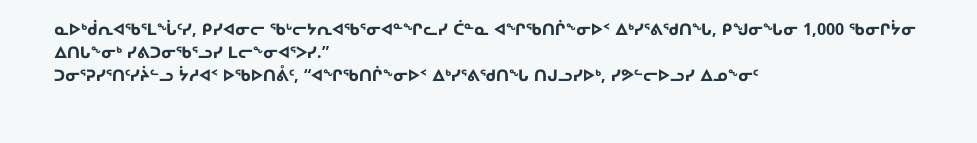ᓇᐅᒃᑰᕆᐊᖃᕐᒪᖔᑦᓯ, ᑭᓯᐊᓂᓕ ᖃᒡᓕᔭᕆᐊᖃᕐᓂᐊᓐᖏᓚᓯ ᑖᓐᓇ ᐊᖏᖃᑎᒌᖕᓂᐅᑉ ᐃᒃᓯᕐᕕᖁᑎᖓ, ᑭᖑᓂᖓᓂ 1,000 ᖃᓂᒋᔮᓂ ᐃᑎᒐᖕᓂᒃ ᓯᕕᑐᓂᖃᕐᓗᓯ ᒪᓕᖕᓂᐊᕐᐳᓯ.”
ᑐᓂᕐᕈᓯᕐᑎᑦᓯᔩᓪᓗ ᔮᓱᐊᑉ ᐅᖃᐅᑎᕔᑦ, “ᐊᖏᖃᑎᒌᖕᓂᐅᑉ ᐃᒃᓯᕐᕕᖁᑎᖓ ᑎᒍᓗᓯᐅᒃ, ᓯᕗᓪᓕᐅᓗᓯ ᐃᓄᖕᓂᑦ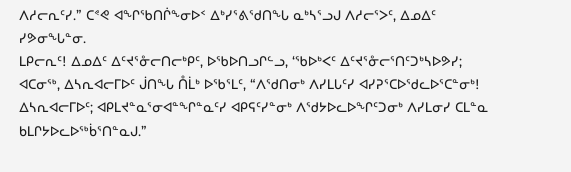ᐱᓱᓕᕆᑦᓯ.” ᑕᕝᕙ ᐊᖏᖃᑎᒌᖕᓂᐅᑉ ᐃᒃᓯᕐᕕᖁᑎᖓ ᓇᒃᓴᕐᓗᒍ ᐱᓱᓕᕐᐳᑦ, ᐃᓄᐃᑦ ᓯᕗᓂᖓᓐᓂ.
ᒪᑭᓕᕆᑦ! ᐃᓄᐃᑦ ᐃᑦᔪᕐᓁᓕᑎᓕᒃᑭᑦ, ᐅᖃᐅᑎᓗᒋᓪᓗ, ‘ᖃᐅᒃᐸᑦ ᐃᑦᔪᕐᓁᓕᕐᑎᑦᑐᒃᓴᐅᕗᓯ; ᐊᑕᓂᖅ, ᐃᓴᕆᐊᓕᒥᐅᑦ ᒎᑎᖓ ᑍᒫᒃ ᐅᖃᕐᒪᑦ, “ᐱᖁᑎᓂᒃ ᐱᓯᒪᒐᑦᓯ ᐊᓯᕈᕐᑕᐅᖁᓚᐅᕐᑕᓐᓂᒃ! ᐃᓴᕆᐊᓕᒥᐅᑦ; ᐊᑭᒪᔪᓐᓇᕐᓂᐊᓐᖏᓐᓇᑦᓯ ᐊᑭᕋᑦᓯᓐᓂᒃ ᐱᖁᔭᐅᓚᐅᖏᑦᑐᓂᒃ ᐱᓯᒪᓂᓯ ᑕᒪᓐᓇ ᑲᒪᒋᔭᐅᓚᐅᖅᑳᕐᑎᓐᓇᒍ.”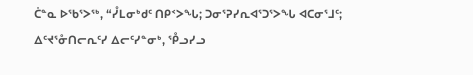ᑖᓐᓇ ᐅᖃᕐᐳᖅ, “ᓮᒪᓂᒃᑯᑦ ᑎᑭᑉᐳᖓ; ᑐᓂᕐᕈᓯᕆᐊᕐᑐᕐᐳᖓ ᐊᑕᓂᕐᒧᑦ; ᐃᑦᔪᕐᓁᑎᓕᕆᑦᓯ ᐃᓕᑦᓯᓐᓂᒃ, ᕾᓗᓯᓗ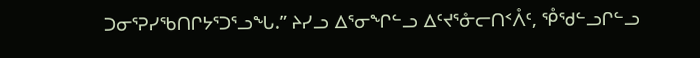ᑐᓂᕐᕈᓯᖃᑎᒋᔭᕐᑐᕐᓗᖓ.” ᔨᓯᓗ ᐃᕐᓂᖏᓪᓗ ᐃᑦᔪᕐᓁᓕᑎᑉᐰᑦ, ᕾᖁᓪᓗᒋᓪᓗ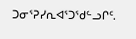ᑐᓂᕐᕈᓯᕆᐊᕐᑐᖁᓪᓗᒋᑦ.